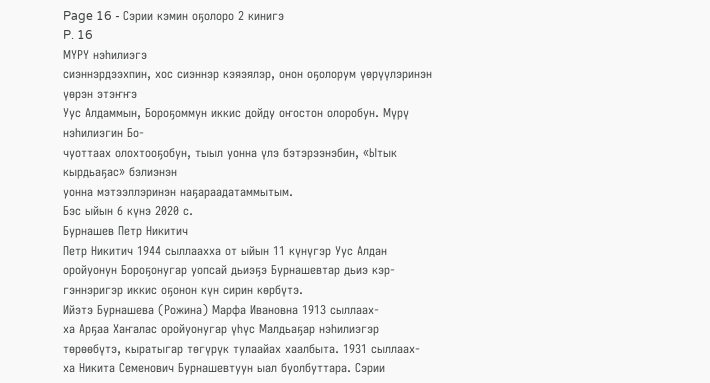Page 16 - Сэрии кэмин оҕолоро 2 кинигэ
P. 16
МҮРҮ нэһилиэгэ
сиэннэрдээхпин, хос сиэннэр кэяэялэр, онон оҕолорум үөрүүлэринэн үөрэн этэҥҥэ
Уус Алдаммын, Бороҕоммун иккис дойду оҥостон олоробун. Мүрү нэһилиэгин Бо-
чуоттаах олохтооҕобун, тыыл уонна үлэ бэтэрээнэбин, «Ытык кырдьаҕас» бэлиэнэн
уонна мэтээллэринэн наҕараадатаммытым.
Бэс ыйын 6 күнэ 2020 с.
Бурнашев Петр Никитич
Петр Никитич 1944 сыллаахха от ыйын 11 күнүгэр Уус Алдан
оройуонун Бороҕонугар уопсай дьиэҕэ Бурнашевтар дьиэ кэр-
гэннэригэр иккис оҕонон күн сирин көрбүтэ.
Ийэтэ Бурнашева (Рожина) Марфа Ивановна 1913 сыллаах-
ха Арҕаа Хаҥалас оройуонугар үһүс Малдьаҕар нэһилиэгэр
төрөөбүтэ, кыратыгар төгүрүк тулаайах хаалбыта. 1931 сыллаах-
ха Никита Семенович Бурнашевтуун ыал буолбуттара. Сэрии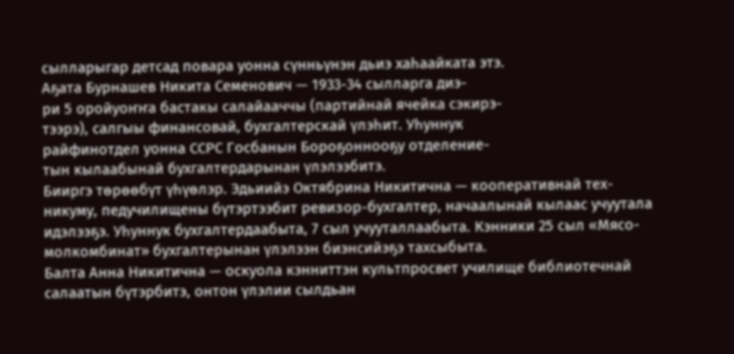сылларыгар детсад повара уонна сүнньүнэн дьиэ хаһаайката этэ.
Аҕата Бурнашев Никита Семенович — 1933-34 сылларга диэ-
ри 5 оройуоҥҥа бастакы салайааччы (партийнай ячейка сэкирэ-
тээрэ), салгыы финансовай, бухгалтерскай үлэһит. Уһуннук
райфинотдел уонна ССРС Госбанын Бороҕоннооҕу отделение-
тын кылаабынай бухгалтердарынан үлэлээбитэ.
Бииргэ төрөөбүт үһүөлэр. Эдьиийэ Октябрина Никитична — кооперативнай тех-
никуму, педучилищены бүтэртээбит ревизор-бухгалтер, начаалынай кылаас учуутала
идэлээҕэ. Уһуннук бухгалтердаабыта, 7 сыл учууталлаабыта. Кэнники 25 сыл «Мясо-
молкомбинат» бухгалтерынан үлэлээн биэнсийэҕэ тахсыбыта.
Балта Анна Никитична — оскуола кэнниттэн культпросвет училище библиотечнай
салаатын бүтэрбитэ, онтон үлэлии сылдьан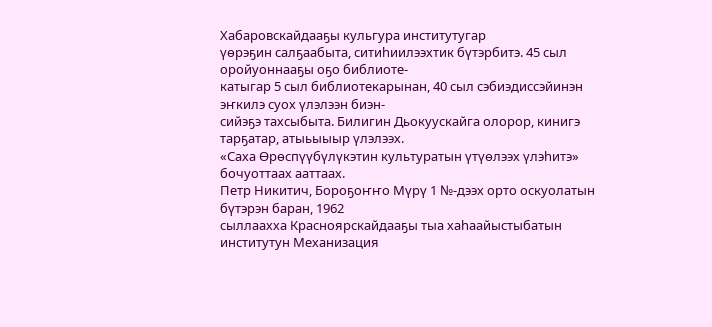Хабаровскайдааҕы кульгура институтугар
үөрэҕин салҕаабыта, ситиһиилээхтик бүтэрбитэ. 45 сыл оройуоннааҕы оҕо библиоте-
катыгар 5 сыл библиотекарынан, 40 сыл сэбиэдиссэйинэн эҥкилэ суох үлэлээн биэн-
сийэҕэ тахсыбыта. Билигин Дьокуускайга олорор, кинигэ тарҕатар, атыьыыыр үлэлээх.
«Саха Өрөспүүбүлүкэтин культуратын үтүөлээх үлэһитэ» бочуоттаах ааттаах.
Петр Никитич, Бороҕоҥҥо Мүрү 1 №-дээх орто оскуолатын бүтэрэн баран, 1962
сыллаахха Красноярскайдааҕы тыа хаһаайыстыбатын институтун Механизация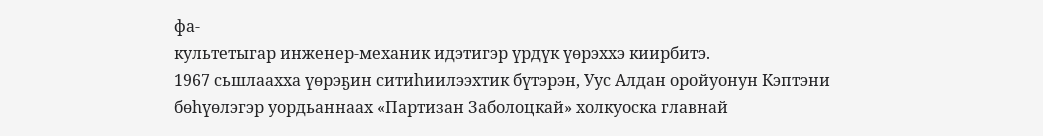фа-
культетыгар инженер-механик идэтигэр үрдүк үөрэххэ киирбитэ.
1967 сьшлаахха үөрэҕин ситиһиилээхтик бүтэрэн, Уус Алдан оройуонун Кэптэни
бөһүөлэгэр уордьаннаах «Партизан Заболоцкай» холкуоска главнай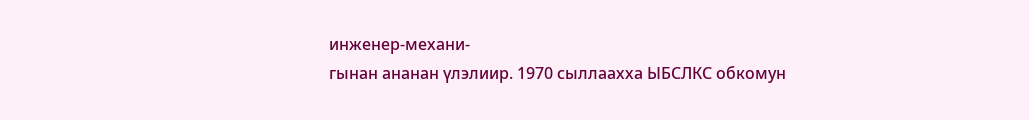инженер-механи-
гынан ананан үлэлиир. 1970 сыллаахха ЫБСЛКС обкомун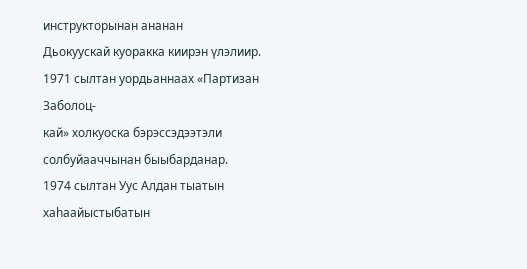инструкторынан ананан
Дьокуускай куоракка киирэн үлэлиир. 1971 сылтан уордьаннаах «Партизан Заболоц-
кай» холкуоска бэрэссэдээтэли солбуйааччынан быыбарданар.
1974 сылтан Уус Алдан тыатын хаһаайыстыбатын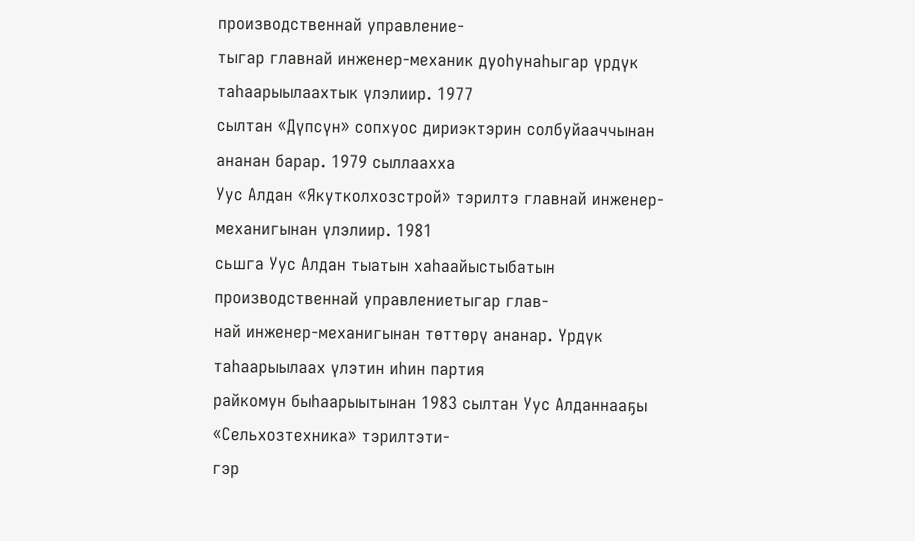производственнай управление-
тыгар главнай инженер-механик дуоһунаһыгар үрдүк таһаарыылаахтык үлэлиир. 1977
сылтан «Дүпсүн» сопхуос дириэктэрин солбуйааччынан ананан барар. 1979 сыллаахха
Уус Алдан «Якутколхозстрой» тэрилтэ главнай инженер-механигынан үлэлиир. 1981
сьшга Уус Алдан тыатын хаһаайыстыбатын производственнай управлениетыгар глав-
най инженер-механигынан төттөрү ананар. Үрдүк таһаарыылаах үлэтин иһин партия
райкомун быһаарыытынан 1983 сылтан Уус Алданнааҕы «Сельхозтехника» тэрилтэти-
гэр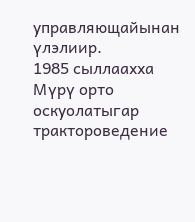управляющайынан үлэлиир.
1985 сыллаахха Мүрү орто оскуолатыгар трактороведение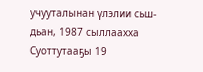учууталынан үлэлии сьш-
дьан, 1987 сыллаахха Суоттутааҕы 19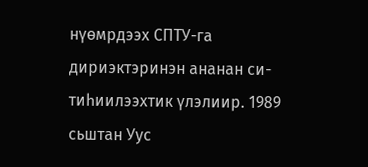нүөмрдээх СПТУ-га дириэктэринэн ананан си-
тиһиилээхтик үлэлиир. 1989 сьштан Уус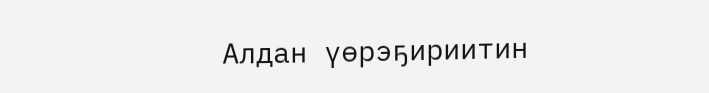Алдан үөрэҕириитин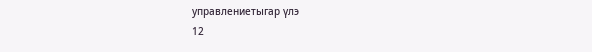управлениетыгар үлэ
12